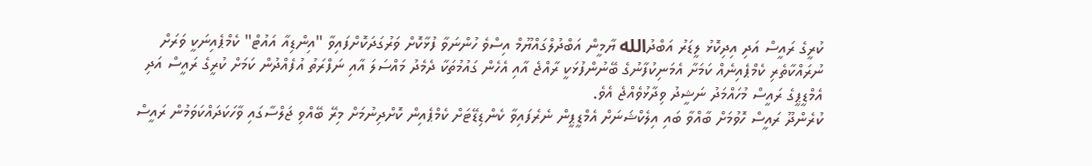ކުރީގެ ރައީސް އަދި އިދިކޮޅު ލީޑަރު އަބްދުالله ޔާމީން އަބްދުލްގައްޔޫމް އިސްވެ ހުންނަވާ ފުޅާކޮށް ވަރުގަދަކޮށްފައިވާ "އިންޑިއާ އައުޓް" ކެމްޕެއިނަކީ ވަރަށް ނުރައްކާތެރި ކެމްޕެއިނެއް ކަމަށާ އެމަނިކުފާނުގެ ބޭނުންފުޅަކީ ރާއްޖެ އާއި އެހެން ގައުމުތަކާ ދެމެދު މައްސަލަ އާއި ނަފްރަތު އުފެއްދުން ކަމަށް ކުރީގެ ރައީސް އަދި އެމްޑީޕީގެ ރައީސް މުހައްމަދު ނަޝީދު ވިދާޅުވެއްޖެ އެވެ.
ކުރެންދޫ ރައީސް ހޮވުމަށް ބާއްވާ ބައި އިލެކްޝަނަށް އެމްޑީޕީން ނެރެފައިވާ ކެންޑިޑޭޓަށް ކެމްޕެއިން ކޮށްދިނުމަށް މިރޭ ބޭއްވި ޖަލްސާގައި ވާހަކަދައްކަވަމުން ރައީސް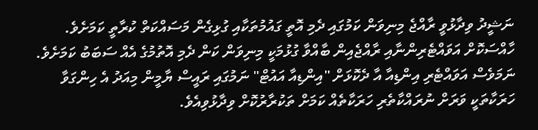ނަޝީދު ވިދާޅުވީ ރާއްޖެ މިނިވަން ކަމުގައި ދެމި އޮތީ ގައުމުތަކާއި ގުޅިގެން މަސައްކަތް ކުރާތީ ކަމަށެވެ. ހާއްސަކޮށް އަވައްޓެރިންނާއި ރާއްޖެއިން ބާއްވާ ގުޅުމަކީ މިނިވަން ކަން ދެމި އޮތުމުގެ އެއް ސަބަބު ކަމަށެވެ.
ނަމަވެސް އަވައްޓެރި އިންޑިއާ އާ ދެކޮޅަށް "އިންޑިއާ އައުޓް" ނަމުގައި ރައީސް ޔާމީން މިއަދު އެ ހިންގަވާ ހަރަކާތަކީ ވަރަށް ނުރައްކާތެރި ހަރަކާތެއް ކަމަށް ތަކުރާރުކޮށް ވިދާޅުވިއެވެ.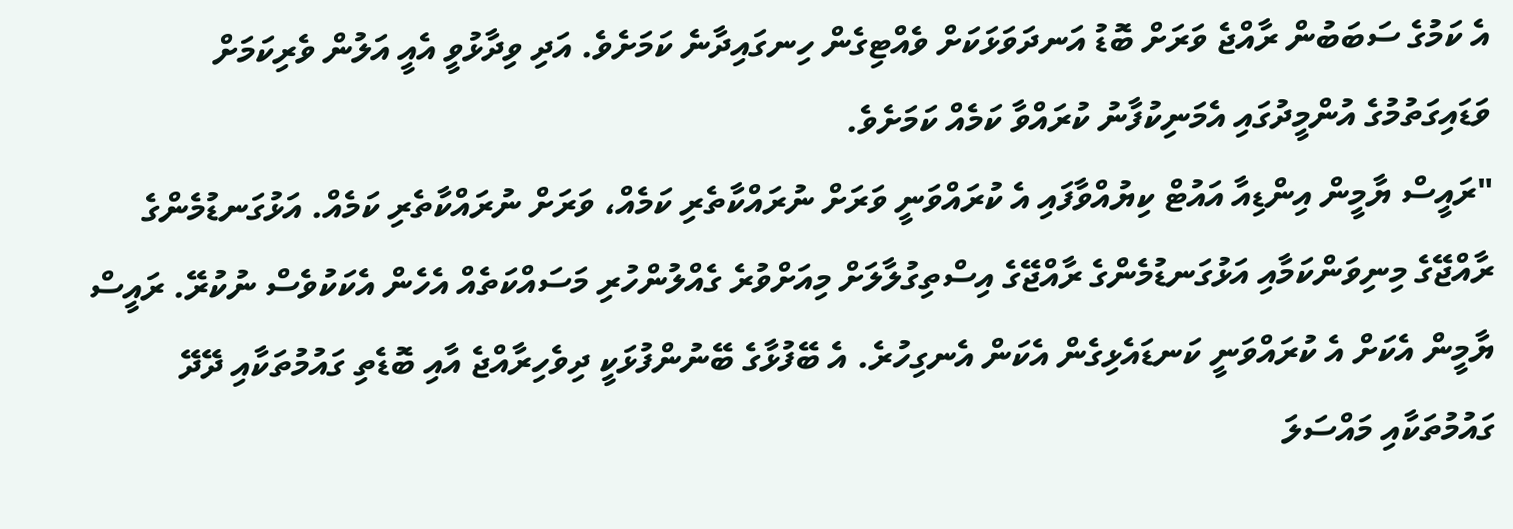އެ ކަމުގެ ސަބަބުން ރާއްޖެ ވަރަށް ބޮޑު އަނދަވަޅަކަށް ވެއްޓިގެން ހިނގައިދާނެ ކަމަށެވެ. އަދި ވިދާޅުވީ އެއީ އަލުން ވެރިކަމަށް ވަޑައިގަތުމުގެ އުންމީދުގައި އެމަނިކުފާނު ކުރައްވާ ކަމެއް ކަމަށެވެ.
"ރައީސް ޔާމީން އިންޑިއާ އައުޓް ކިޔުއްވާފައި އެ ކުރައްވަނީ ވަރަށް ނުރައްކާތެރި ކަމެއް، ވަރަށް ނުރައްކާތެރި ކަމެއް. އަޅުގަނޑުމެންގެ ރާއްޖޭގެ މިނިވަންކަމާއި އަޅުގަނޑުމެންގެ ރާއްޖޭގެ އިސްތިގުލާލަށް މިއަށްވުރެ ގެއްލުންހުރި މަސައްކަތެއް އެހެން އެކަކުވެސް ނުކުރޭ. ރައީސް ޔާމީން އެކަށް އެ ކުރައްވަނީ ކަނޑައެޅިގެން އެކަން އެނގިހުރެ. އެ ބޭފުޅާގެ ބޭނުންފުޅަކީ ދިވެހިރާއްޖެ އާއި ބޮޑެތި ގައުމުތަކާއި ދޭދޭ ގައުމުތަކާއި މައްސަލަ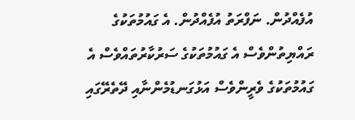އުފެއްދުން. ނަފްރަތު އުފެއްދުން. އެ ގައުމުތަކުގެ ރައްޔިތުންވެސް އެ ގައުމުތަކުގެ ސަރުކާރުތައްވެސް އެ ގައުމުތަކުގެ ވެރީންވެސް އަޅުގަނޑުމެންނާއި ދޭތެރޭގައި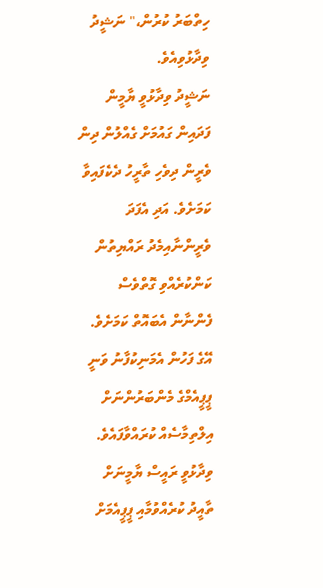ހިތްބަރު ކުރުން،" ނަޝީދު ވިދާޅުވިއެވެ.
ނަޝީދު ވިދާޅުވީ ޔާމީން ފަދައިން ގައުމަށް ގެއްލުން ދިން ވެރީން ދިވެހި ތާރީހު ދެކެފައިވާ ކަމަށެވެ. އަދި އެފަދަ ވެރީންނާއިމެދު ރައްޔިތުން ކަންކުރެއްވި ގޮތްވެސް ފެންނާން އެބައޮތް ކަމަށެވެ.
އޭގެ ފަހުން އެމަނިކުފާނު ވަނީ ޕީޕީއެމްގެ މެންބަރުންނަށް އިލްތިމާސެއް ކުރައްވާފައެވެ. ވިދާޅުވީ ރައީސް ޔާމީނަށް ތާއީދު ކުރެއްވުމާއި ޕީޕީއެމަށް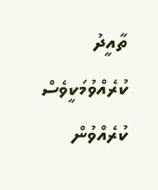ތާއީދު ކުރެއްވުމަކީވެސް ކުރެއްވުން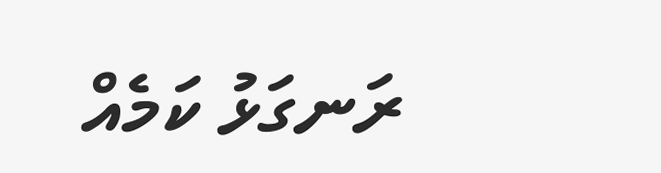ރަނގަޅު ކަމެއް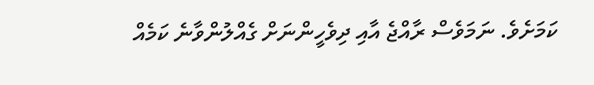ކަމަށެވެ. ނަމަވެސް ރާއްޖެ އާއި ދިވެހީންނަށް ގެއްލުންވާނެ ކަމެއް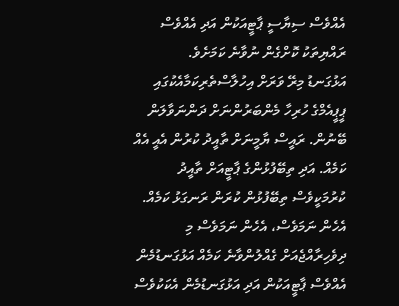އެއްވެސް ސިޔާސީ ޕާޓީއަކުން އަދި އެއްވެސް ރައްޔިތަކު ކޮށްގެން ނުވާނެ ކަމަށެވެ.
އަޅުގަނޑު މިރޭ ވަރަށް އިހުލާސްތެރިކަމާއެކުގައި ޕީޕީއެމްގެ ހުރިހާ މެންބަރުންނަށް ދަންނަވާލަން ބޭނުން. ރައީސް ޔާމީނަށް ތާއީދު ކުރުން އެއީ އެއް ކަމެއް. އަދި ތިބޭފުޅުންގެ ޕާޓީއަށް ތާއީދު ކުރުމަކީވެސް ތިބޭފުޅުން ކުރަން ރަނގަޅު ކަމެއް. އެހެން ނަމަވެސް، އެހެން ނަމަވެސް މި ދިވެހިރާއްޖެއަށް ގެއްލުންވާނެ ކަމެއް އަޅުގަނޑުމެން އެއްވެސް ޕާޓީއަކުން އަދި އަޅުގަނޑުމެން އެކަކުވެސް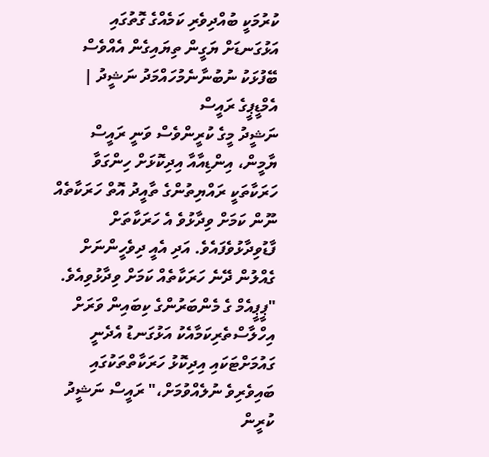ކުރުމަކީ ބުއްދިވެރި ކަމެއްގެ ގޮތުގައި އަޅުގަނޑަށް ޔަގީން ތިޔައިގެން އެއްވެސް ބޭފުޅަކު ނުބުނާނެމުހައްމަދު ނަޝީދު | އެމްޑީޕީގެ ރައީސް
ނަޝީދު މީގެ ކުރީންވެސް ވަނީ ރައީސް ޔާމީން، އިންޑިއާއާ އިދިކޮޅަށް ހިންގަވާ ހަރަކާތަކީ ރައްޔިތުންގެ ތާއީދު އޮތް ހަރަކާތެއް ނޫން ކަމަށް ވިދާޅުވެ އެ ހަރަކާތަށް ފާޑުވިދާޅުވެފައެވެ. އަދި އެއީ ދިވެހީންނަށް ގެއްލުން ދޭނެ ހަރަކާތެއް ކަމަށް ވިދާޅުވިއެވެ.
"ޕީޕީއެމް ގެ މެންބަރުންގެ ކިބައިން ވަރަށް އިހްލާސްތެރިކަމާއެކު އަޅުގަނޑު އެދެނީ ގައުމަށްޓަކައި އިދިކޮޅު ހަރަކާތްތަކުގައި ބައިވެރިވެ ނުލެއްވުމަށް،" ރައީސް ނަޝީދު ކުރީން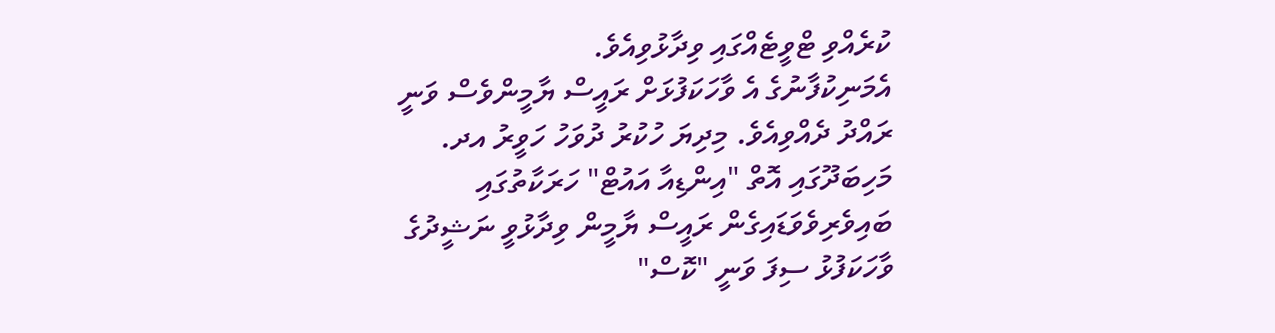ކުރެއްވި ޓްވީޓެއްގައި ވިދާޅުވިއެވެ.
އެމަނިކުފާނުގެ އެ ވާހަކަފުޅަށް ރައީސް ޔާމީންވެސް ވަނީ ރައްދު ދެއްވިއެވެ. މިދިޔަ ހުކުރު ދުވަހު ހަވީރު އދ. މަހިބަދޫގައި އޮތް "އިންޑިއާ އައުޓް" ހަރަކާތުގައި ބައިވެރިވެވަޑައިގެން ރައީސް ޔާމީން ވިދާޅުވީ ނަޝީދުގެ ވާހަކަފުޅު ސިފަ ވަނީ "ކޮސް"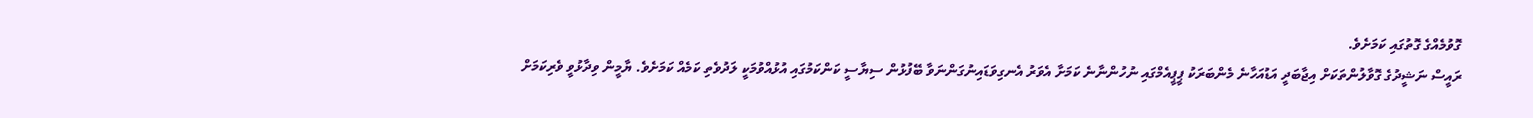ގޮވުމެއްގެ ގޮތުގައި ކަމަށެވެ.
ރައީސް ނަޝީދުގެ ގޮވާލުންތަކަށް އިޖާބަދީ އަޑުއަހާނެ މެންބަރަކު ޕީޕީއެމްގައި ނުހުންނާނެ ކަމަށާ އެވަރު އެނގިވަޑައިނުގަންނަވާ ބޭފުޅުން ސިޔާސީ ކަންކަމުގައި އުޅުއްވުމަކީ ލަދުވެތި ކަމެއް ކަމަށެވެ. ޔާމީން ވިދާޅުވީ ވެރިކަމަށް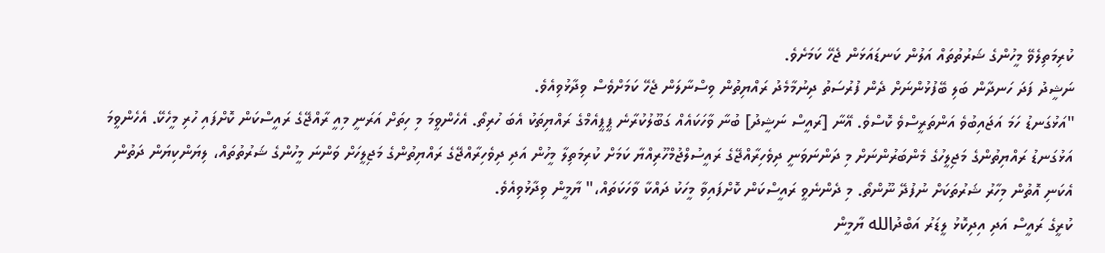ކުރިމަތިލެވޭ މީހުންގެ ޝަރުތުތައް އަލުން ކަނޑައަޅަން ޖެހޭ ކަމަށެވެ.
ނަޝީދު ފަދަ ހަނދާން ބަލި ބޭފުޅުންނަށް ދެން ފުރުސަތު ދިނުމާމެދު ރައްޔިތުން ވިސްނާލަން ޖެހޭ ކަމަށްވެސް ވިދާޅުވިއެވެ.
"އަޅުގަނޑު ހަމަ އަޖައިބުވެ އަންތަރީސްވެ ކޮސްވެ. އޭނާ [ރައީސް ނަޝީދު] ބުނާ ވާހަކައެއް ގަބޫލުކުރާނެ ޕީޕީއެމްގެ ރައްޔިތަކު އެބަ ހުރިތޯ. އެހެންވީމަ މި ހިތަށް އަރަނީ މިއީ ރާއްޖޭގެ ރައީސްކަން ކޮށްފައި ހުރި މީހެކޭ. އެހެންވީމަ އަޅުގަނޑު ރައްޔިތުންގެ މަޖިލީހުގެ މެންބަރުންނަށް މި ދަންނަވަނީ ދިވެހިރާއްޖޭގެ ރައީސުލްޖުމްހޫރިއްޔާ ކަމަށް ކުރިމަތިލާ މީހުން އަދި ދިވެހިރާއްޖޭގެ ރައްޔިތުންގެ މަޖިލީހަށް ވަންނަ މީހުންގެ ޝަރުތުތައް، ލިޔަންކިޔަން ދަތުން އެކަނި އޮތުން މިހާރު ޝަރުތަކަށް ނުފުދޭ ނޫންތޯ. މި ދެންނެވީ ރައީސްކަން ކޮށްފައިވާ މީހަކު ދައްކާ ވާހަކަތައް،" ޔާމީން ވިދާޅުވިއެވެ.
ކުރީގެ ރައީސް އަދި އިދިކޮޅު ލީޑަރު އަބްދުالله ޔާމީން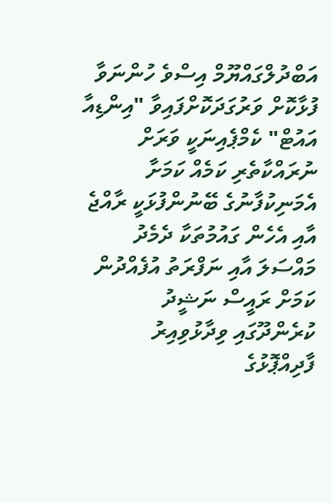އަބްދުލްގައްޔޫމް އިސްވެ ހުންނަވާ ފުޅާކޮށް ވަރުގަދަކޮށްފައިވާ "އިންޑިއާ އައުޓް" ކެމްޕެއިނަކީ ވަރަށް ނުރައްކާތެރި ކަމެއް ކަމަށާ އެމަނިކުފާނުގެ ބޭނުންފުޅަކީ ރާއްޖެ އާއި އެހެން ގައުމުތަކާ ދެމެދު މައްސަލަ އާއި ނަފްރަތު އުފެއްދުން ކަމަށް ރައީސް ނަޝީދު ކުރެންދޫގައި ވިދާޅުވިއިރު ފާދިއްޕޮޅުގެ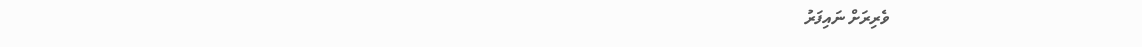ވެރިރަށް ނައިފަރު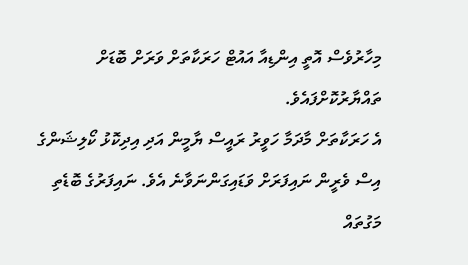މިހާރުވެސް އޮތީ އިންޑިއާ އައުޓް ހަރަކާތަށް ވަރަށް ބޮޑަށް ތައްޔާރުކޮށްފައެވެ.
އެ ހަރަކާތަށް މާދަމާ ހަވީރު ރައީސް ޔާމީން އަދި އިދިކޮޅު ކޯލިޝަންގެ އިސް ވެރީން ނައިފަރަށް ވަޑައިގަންނަވާނެ އެވެ. ނައިފަރުގެ ބޮޑެތި މަގުތައް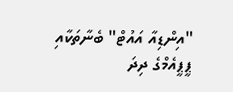"އިންޑިއާ އައުޓް" ބެނާތަކާއި ޕީޕީއެމްގެ ދިދަ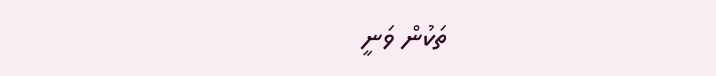ތަކުން ވަނީ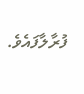ފުރާލާފައެވެ.